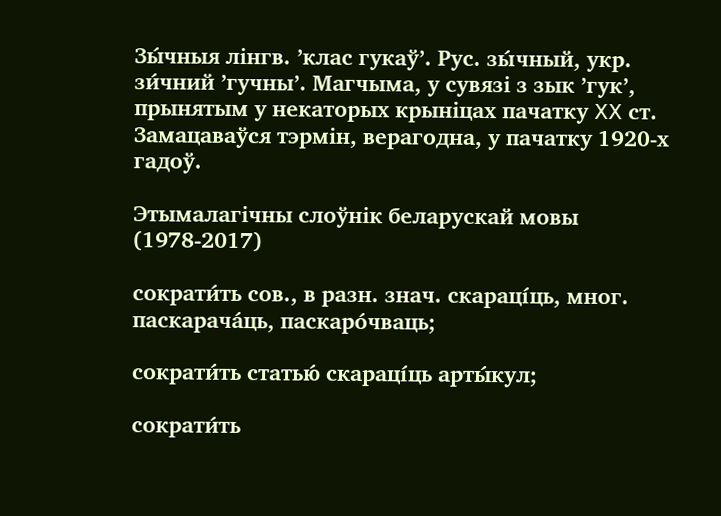Зы́чныя лінгв. ’клас гукаў’. Рус. зы́чный, укр. зи́чний ’гучны’. Магчыма, у сувязі з зык ’гук’, прынятым у некаторых крыніцах пачатку XX ст. Замацаваўся тэрмін, верагодна, у пачатку 1920‑х гадоў.

Этымалагічны слоўнік беларускай мовы (1978-2017)

сократи́ть сов., в разн. знач. скараці́ць, мног. паскарача́ць, паскаро́чваць;

сократи́ть статью́ скараці́ць арты́кул;

сократи́ть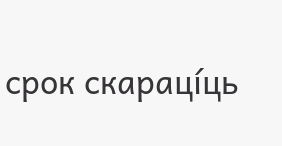срок скараці́ць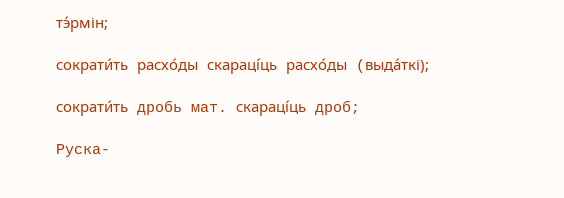тэ́рмін;

сократи́ть расхо́ды скараці́ць расхо́ды (выда́ткі);

сократи́ть дробь мат. скараці́ць дроб;

Руска-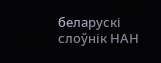беларускі слоўнік НАН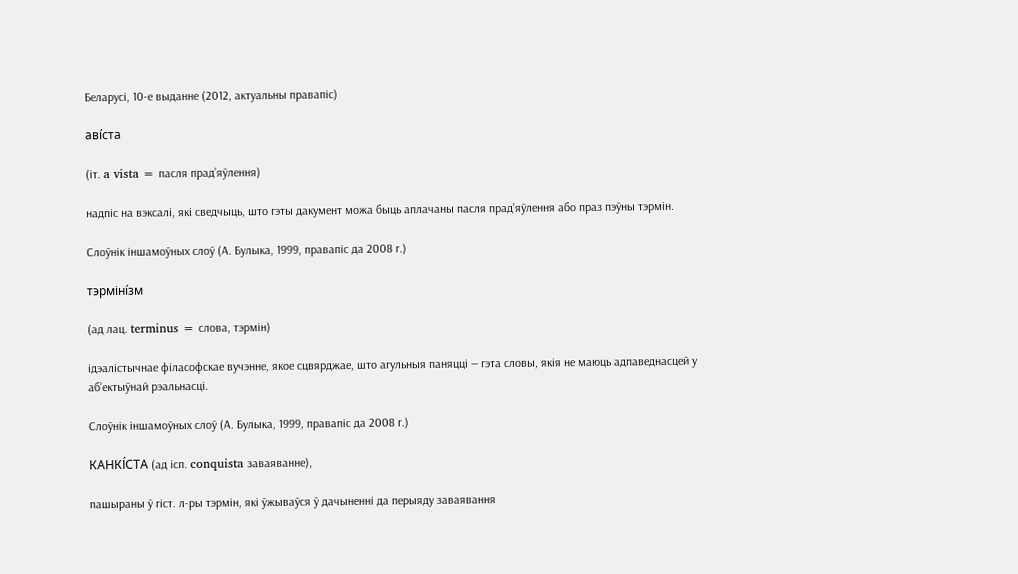Беларусі, 10-е выданне (2012, актуальны правапіс)

аві́ста

(іт. a vista = пасля прад’яўлення)

надпіс на вэксалі, які сведчыць, што гэты дакумент можа быць аплачаны пасля прад’яўлення або праз пэўны тэрмін.

Слоўнік іншамоўных слоў (А. Булыка, 1999, правапіс да 2008 г.)

тэрміні́зм

(ад лац. terminus = слова, тэрмін)

ідэалістычнае філасофскае вучэнне, якое сцвярджае, што агульныя паняцці — гэта словы, якія не маюць адпаведнасцей у аб’ектыўнай рэальнасці.

Слоўнік іншамоўных слоў (А. Булыка, 1999, правапіс да 2008 г.)

КАНКІ́СТА (ад ісп. conquista заваяванне),

пашыраны ў гіст. л-ры тэрмін, які ўжываўся ў дачыненні да перыяду заваявання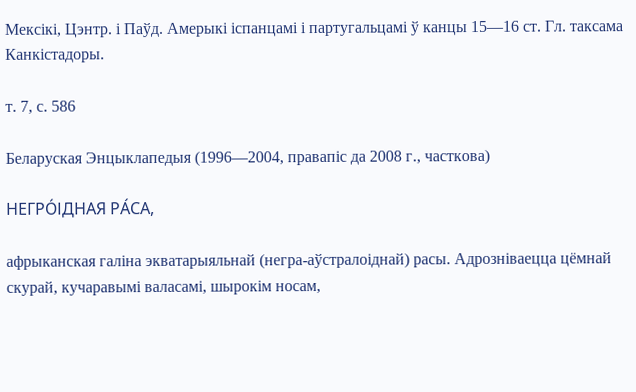Мексікі, Цэнтр. і Паўд. Амерыкі іспанцамі і партугальцамі ў канцы 15—16 ст. Гл. таксама Канкістадоры.

т. 7, с. 586

Беларуская Энцыклапедыя (1996—2004, правапіс да 2008 г., часткова)

НЕГРО́ІДНАЯ РА́СА,

афрыканская галіна экватарыяльнай (негра-аўстралоіднай) расы. Адрозніваецца цёмнай скурай, кучаравымі валасамі, шырокім носам,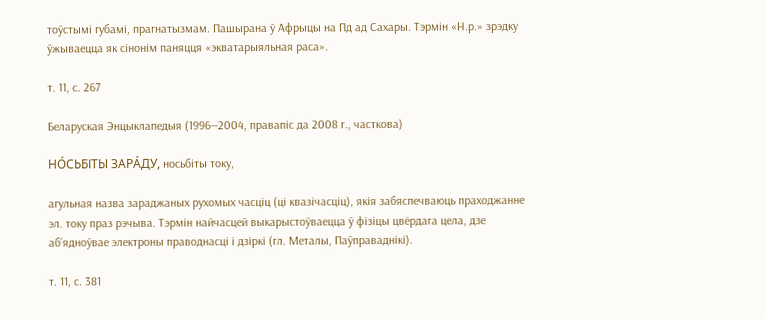тоўстымі губамі, прагнатызмам. Пашырана ў Афрыцы на Пд ад Сахары. Тэрмін «Н.р.» зрэдку ўжываецца як сінонім паняцця «экватарыяльная раса».

т. 11, с. 267

Беларуская Энцыклапедыя (1996—2004, правапіс да 2008 г., часткова)

НО́СЬБІТЫ ЗАРА́ДУ, носьбіты току,

агульная назва зараджаных рухомых часціц (ці квазічасціц), якія забяспечваюць праходжанне эл. току праз рэчыва. Тэрмін найчасцей выкарыстоўваецца ў фізіцы цвёрдага цела, дзе аб’ядноўвае электроны праводнасці і дзіркі (гл. Металы, Паўправаднікі).

т. 11, с. 381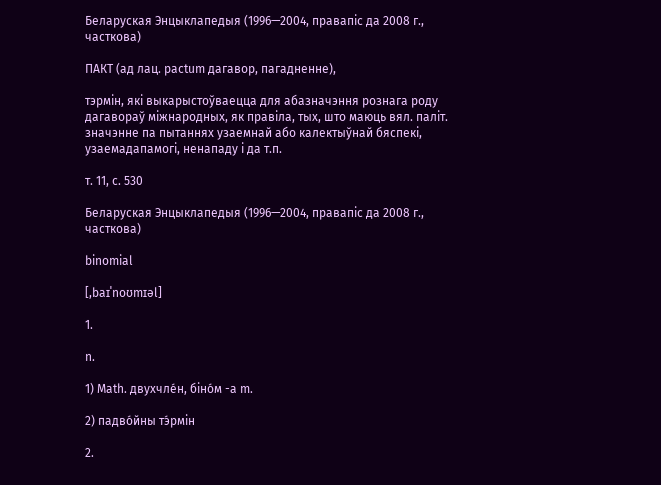Беларуская Энцыклапедыя (1996—2004, правапіс да 2008 г., часткова)

ПАКТ (ад лац. pactum дагавор, пагадненне),

тэрмін, які выкарыстоўваецца для абазначэння рознага роду дагавораў міжнародных, як правіла, тых, што маюць вял. паліт. значэнне па пытаннях узаемнай або калектыўнай бяспекі, узаемадапамогі, ненападу і да т.п.

т. 11, с. 530

Беларуская Энцыклапедыя (1996—2004, правапіс да 2008 г., часткова)

binomial

[,baɪˈnoʊmɪəl]

1.

n.

1) Math. двухчле́н, біно́м -а m.

2) падво́йны тэ́рмін

2.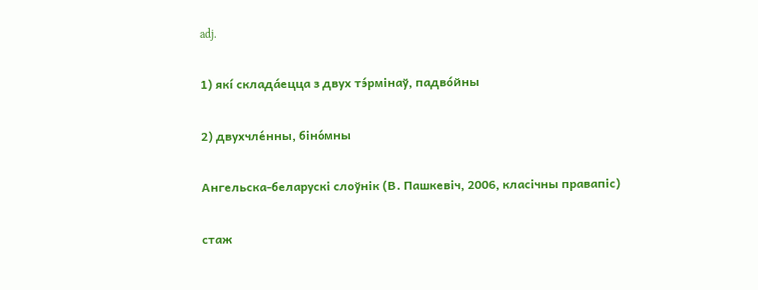adj.

1) які́ склада́ецца з двух тэ́рмінаў, падво́йны

2) двухчле́нны, біно́мны

Ангельска-беларускі слоўнік (В. Пашкевіч, 2006, класічны правапіс)

стаж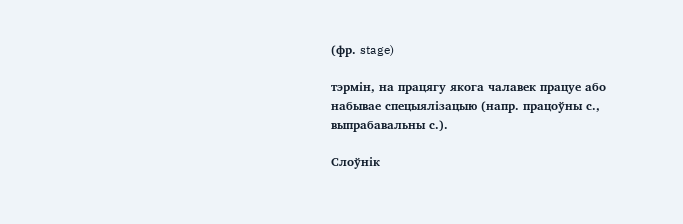(фр. stage)

тэрмін, на працягу якога чалавек працуе або набывае спецыялізацыю (напр. працоўны с., выпрабавальны с.).

Слоўнік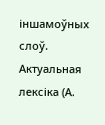іншамоўных слоў. Актуальная лексіка (А.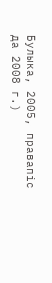Булыка, 2005, правапіс да 2008 г.)